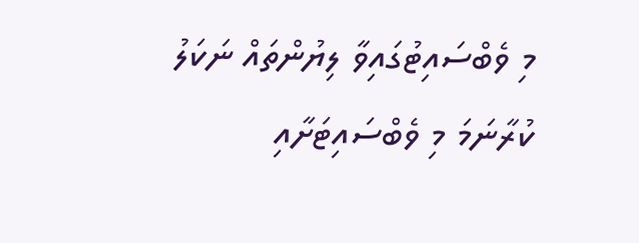މި ވެބްސައިޓުގައިވާ ލިޔުންތައް ނަކަލު ކުރާނަމަ މި ވެބްސައިޓަށާއި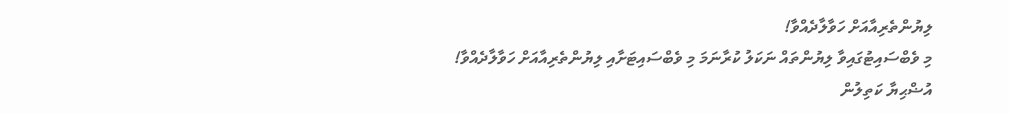ލިޔުންތެރިއާއަށް ހަވާލާދެއްވާ!
މި ވެބްސައިޓުގައިވާ ލިޔުންތައް ނަކަލު ކުރާނަމަ މި ވެބްސައިޓަށާއި ލިޔުންތެރިއާއަށް ހަވާލާދެއްވާ!
އުޟްޙިޔާ ކަތިލުން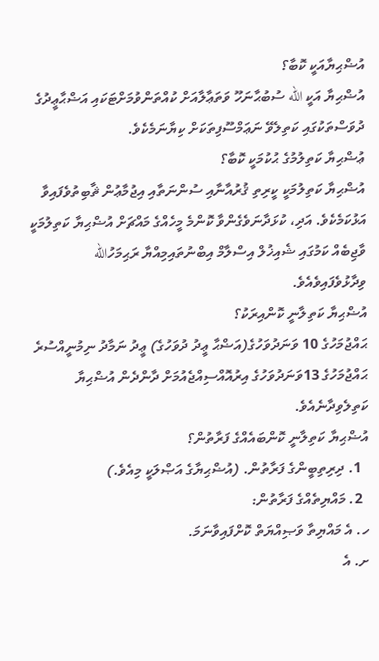އުޟްޙިޔާއަކީ ކޮބާ؟
އުޟްޙިޔާ އަކީ الله ސުބުޙާނަހޫ ވަތަޢާލާއަށް ކުއްތަންވުމަށްޓަކައި އަޟްޙާޢީދުގެ ދުވަސްތަކުގައި ކަތިލެވޭ ނަޢަމްސޫފިތަކަށް ކިޔާނަމެކެވެ.
ޢުޟްޙިޔާ ކަތިލުމުގެ ޙުކުމަކީ ކޮބާ؟
އުޟްޙިޔާ ކަތިލުމަކީ ކީރިތި ޤުރުއާނާއި ސުންނަތާއި އިޖުމާޢުން ޘާބިތުވެފައިވާ އަޅުކަމެކެވެ. އަދި، ކުޅަދާނަވެގެންވާ ކޮންމެ މީހެއްގެ މައްޗަށް އުޟްޙިޔާ ކަތިލުމަކީ ވާޖިބެއް ކަމުގައި ޝެއިޚުލް އިސްލާމް އިބްނުތައިމިއްޔާ ރަޙިމަހުالله ވިދާޅުވެފައިވެއެވެ.
އުޟްޙިޔާ ކަތިލާނީ ކޮންއިރަކު؟
ޙައްޖުމަހުގެ 10 ވަނަދުވަހުގެ(އަޟްޙާ ޢީދު ދުވަހުގެ) ޢީދު ނަމާދު ނިމުނީއްސުރެ ޙައްޖުމަހުގެ 13ވަނަދުވަހުގެ އިރުއޮއްސިއްޖެއުމަށް ދާންދެން އުޟްޙިޔާ ކަތިލެވިދާނެއެވެ.
އުޟްޙިޔާ ކަތިލާނީ ކޮންބައެއްގެ ފަރާތުން؟
  1. ދިރިތިބީންގެ ފަރާތުން. (އުޟްޙިޔާގެ އަޞްލަކީ މިއެވެ.)
  2. މައްޔިތެއްގެ ފަރާތުން:
ހ. އެ މައްޔިތާ ވަޞިއްޔަތް ކޮށްފައިވާނަމަ.
ށ. އެ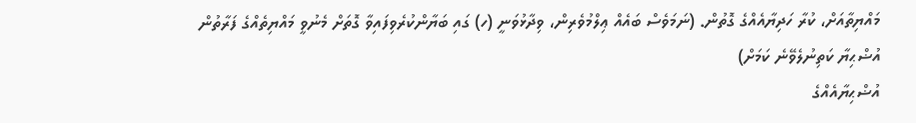މައްޔިތާއަށް، ކުރާ ހަދިޔާއެއްގެ ގޮތުން. (ނަމަވެސް ބައެއް ޢިލްމުވެރިން، ވިދާޅުވަނީ (ހ) ގައި ބަޔާންކުރެވިފައިވާ ގޮތަށް މެނުވީ މައްޔިތެއްގެ ފަރާތުން އުޟްޙިޔާ ކަތިނުލެވޭނެ ކަމަށް)
އުޟްޙިޔާއެއްގެ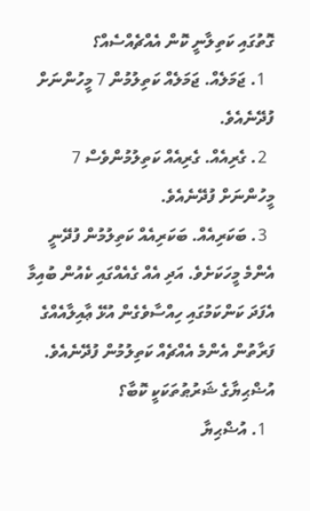ގޮތުގައި ކަތިލާނީ ކޮން އެއްޗެއްސެއް؟
  1. ޖަމަލެއް. ޖަމަލެއް ކަތިލުމުން 7 މީހުންނަށް ފުދޭނެއެވެ.
  2. ގެރިއެއް. ގެރިއެއް ކަތިލުމުންވެސް 7 މީހުންނަށް ފުދޭނެއެވެ.
  3. ބަކަރިއެއް. ބަކަރިއެއް ކަތިލުމުން ފުދޭނީ އެންމެ މީހަކަށެވެ. އަދި އެއް ގެއެއްގައި ކެއުން ބުއިމާ އެފަދަ ކަންކަމުގައި ހިއްސާވެގެން އުޅޭ ޢާއިލާއެއްގެ ފަރާތުން އެންމެ އެއްޗެއް ކަތިލުމުން ފުދޭނެއެވެ.
އުޟްޙިޔާގެ ޝަރުޠުތަކަކީ ކޮބާ؟
  1. އުޟްޙިޔާ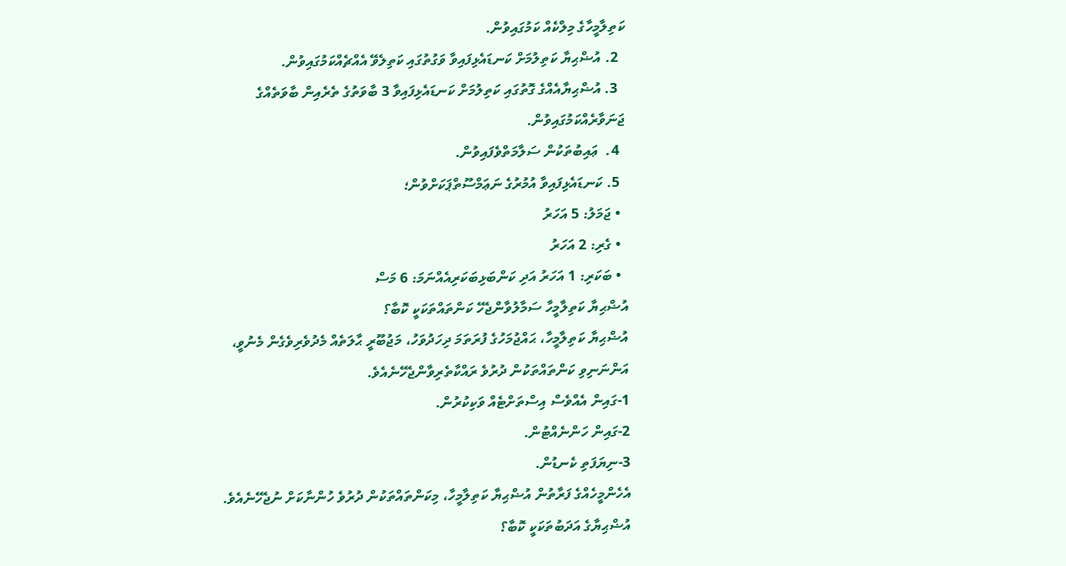ކަތިލާމީހާގެ މިލްކެއް ކަމުގައިވުން.
  2. އުޟްޙިޔާ ކަތިލުމަށް ކަނޑައެޅިފައިވާ ވަގުތުގައި ކަތިލެވޭ އެއްޗެއްކަމުގައިވުން.
  3. އުޟްޙިޔާއެއްގެ ގޮތުގައި ކަތިލުމަށް ކަނޑައެޅިފައިވާ 3 ބާވަތުގެ ތެރެއިން ބާވަތެއްގެ ޖަނަވާރެއްކަމުގައިވުން.
  4.  ޢައިބުތަކުން ސަލާމަތްވެފައިވުން.
  5. ކަނޑައެޅިފައިވާ އުމުރުގެ ނަޢަމްސޫތްޕަކަށްވުން؛
  • ޖަމަލު: 5 އަހަރު
  • ގެރި: 2 އަހަރު
  • ބަކަރި: 1 އަހަރު އަދި ކަންބަޅިބަކަރިއެއްނަމަ: 6 މަސް
އުޟްޙިޔާ ކަތިލާމީހާ ސަމާލުވާންޖެހޭ ކަންތައްތަކަކީ ކޮބާ؟
އުޟްޙިޔާ ކަތިލާމީހާ، ޙައްޖުމަހުގެ ފުރަތަމަ ދިހަދުވަހު، މަޖުބޫރީ ޙާލަތެއް މެދުވެރިވެގެން މެނުވީ، އަންނަނިވި ކަންތައްތަކުން ދުރުވެ ރައްކާތެރިވާންޖެހޭނެއެވެ.
1-ގައިން އެއްވެސް އިސްތަށްޓެއް ވަކިކުރުން.
2-ގައިން ހަންނެއްޓުން.
3-ނިޔަފަތި ކެނޑުން.
އެހެންމީހެއްގެ ފަރާތުން އުޟްޙިޔާ ކަތިލާމީހާ، މިކަންތައްތަކުން ދުރުވެ ހުންނާކަށް ނުޖެހޭނެއެވެ.
އުޟްޙިޔާގެ އަދަބުތަކަކީ ކޮބާ؟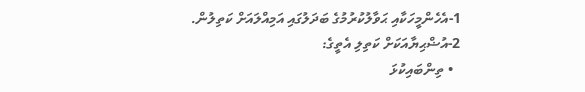1-އެހެންމީހަކާއި ޙަވާލުކުރުމުގެ ބަދަލުގައި އަމިއްލައަށް ކަތިލުން.
2-އުޟްޙިޔާއަކަށް ކަތިލި އެތީގެ:
  • ތިންބައިކުޅަ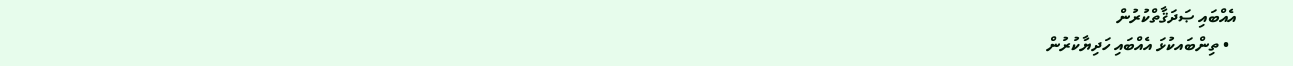އެއްބައި ޞަދަޤާތްކުރުން
  • ތިންބައކުޅަ އެއްބައި ހަދިޔާކުރުން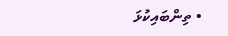• ތިންބައިކުޅަ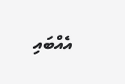އެއްބައި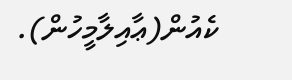ކެއުން(ޢާއިލާމީހުން).